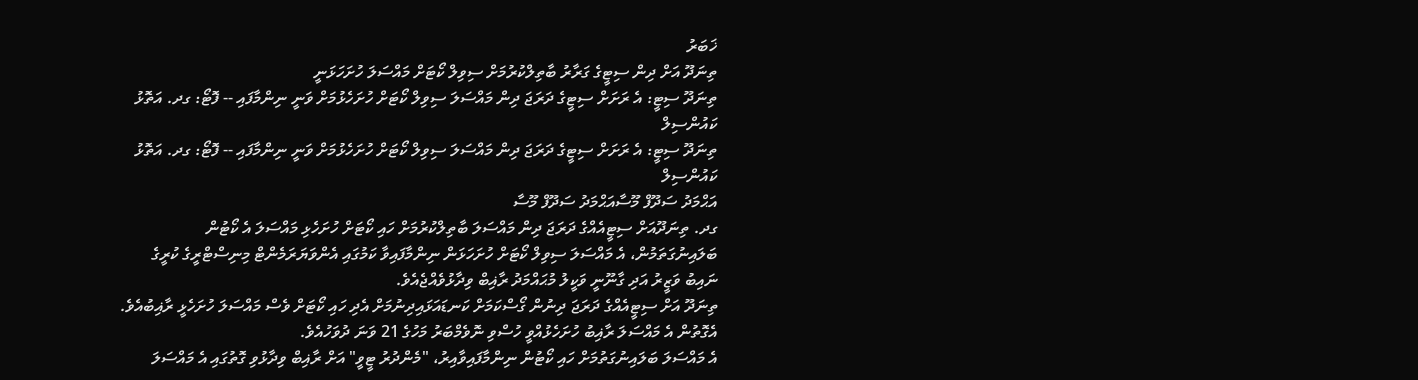ޚަބަރު
ތިނަދޫ އަށް ދިން ސިޓީގެ ގަރާރު ބާތިލްކުރުމަށް ސިވިލް ކޯޓަށް މައްސަލަ ހުށަހަޅަނީ
ތިނަދޫ ސިޓީ: އެ ރަށަށް ސިޓީގެ ދަރަޖަ ދިން މައްސަލަ ސިވިލް ކޯޓަށް ހުށަހެޅުމަށް ވަނީ ނިންމާފައި -- ފޮޓޯ: ގދ. އަތޮޅު ކައުންސިލް
ތިނަދޫ ސިޓީ: އެ ރަށަށް ސިޓީގެ ދަރަޖަ ދިން މައްސަލަ ސިވިލް ކޯޓަށް ހުށަހެޅުމަށް ވަނީ ނިންމާފައި -- ފޮޓޯ: ގދ. އަތޮޅު ކައުންސިލް
އަޙްމަދު ސަދޫފް މޫސާއަޙްމަދު ސަދޫފް މޫސާ
ގދ. ތިނަދޫއަށް ސިޓީއެއްގެ ދަރަޖަ ދިން މައްސަލަ ބާތިލްކުރުމަށް ހައި ކޯޓަށް ހުށަހެޅި މައްސަލަ އެ ކޯޓުން ބަލައިނުގަތަމުން، އެ މައްސަލަ ސިވިލް ކޯޓަށް ހުށަހަޅަން ނިންމާފައިވާ ކަމުގައި އެންވަޔަރަމެންޓް މިނިސްޓްރީގެ ކުރީގެ ނައިބު ވަޒީރު އަދި ގާނޫނީ ވަކީލު މުޙައްމަދު ރާޣިބް ވިދާޅުވެއްޖެއެވެ.
ތިނަދޫ އަށް ސިޓީއެއްގެ ދަރަޖަ ދިނުން ގޯސްކަމަށް ކަނޑައަޅައިދިނުމަށް އެދި ހައި ކޯޓަށް ވެސް މައްސަލަ ހުށަހެޅީ ރާޣިބުއެވެ. އެގޮތުން އެ މައްސަލަ ރާޣިބު ހުށަހެޅުއްވީ ހުސްވި ނޮވެމްބަރު މަހުގެ 21 ވަނަ ދުވަހުއެވެ.
އެ މައްސަލަ ބަލައިނުގަތުމަށް ހައި ކޯޓުން ނިންމާފައިވާއިރު، "މެންދުރު ޓީވީ" އަށް ރާޣިބް ވިދާޅުވި ގޮތުގައި އެ މައްސަލަ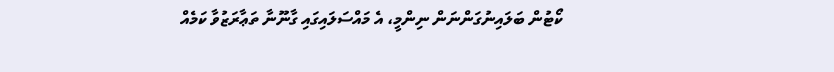ކޯޓުން ބަލައިނުގަންނަން ނިންމީ، އެ މައްސަލައިގައި ގާނޫނާ ތަޢާރަޒުވާ ކަމެއް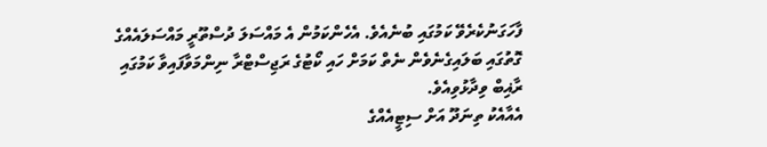ފާހަގަނުކެރެވޭ ކަމުގައި ބުނެއެވެ. އެހެންކަމުން އެ މައްސަލަ ދުސްތޫރީ މައްސަލައެއްގެ ގޮތުގައި ބަލައިގެނެވެން ނެތް ކަމަށް ހައި ކޯޓުގެ ރަޖިސްޓްރާ ނިންމަވާފައިވާ ކަމުގައި ރާޣިބް ވިދާޅުވިއެވެ.
އެއާއެކު ތިނަދޫ އަށް ސިޓީއެއްގެ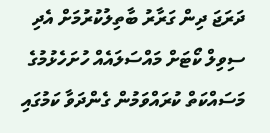ދަރަޖަ ދިން ގަރާރު ބާތިލުކުރުމަށް އެދި ސިވިލް ކޯޓަށް މައްސަލައެއް ހުށަހެޅުމުގެ މަސައްކަތް ކުރައްވަމުން ގެންދަވާ ކަމުގައި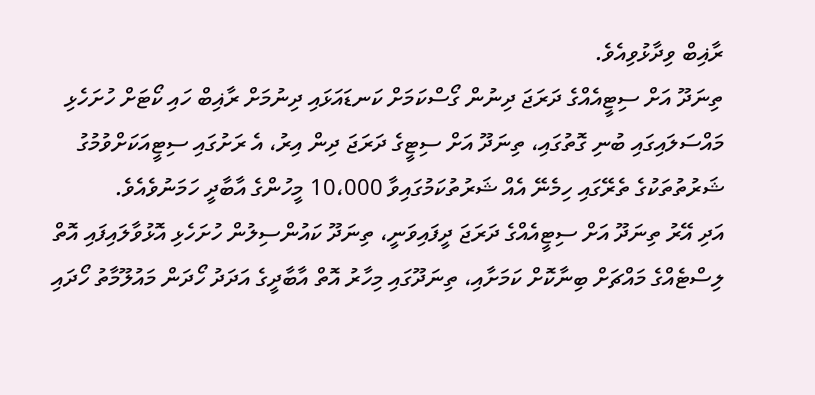ރާޣިބް ވިދާޅުވިއެވެ.
ތިނަދޫ އަށް ސިޓީއެއްގެ ދަރަޖަ ދިނުން ގޯސްކަމަށް ކަނޑައަޅައި ދިނުމަށް ރާޣިބް ހައި ކޯޓަށް ހުށަހެޅި މައްސަލައިގައި ބުނި ގޮތުގައި، ތިނަދޫ އަށް ސިޓީގެ ދަރަޖަ ދިން އިރު، އެ ރަށުގައި ސިޓީއަކަށްވުމުގު ޝަރުތުތަކުގެ ތެރޭގައި ހިމެނޭ އެއް ޝަރުތުކަމުގައިވާ 10،000 މީހުންގެ އާބާދީ ހަމަނުވެއެވެ.
އަދި އޭރު ތިނަދޫ އަށް ސިޓީއެއްގެ ދަރަޖަ ދީފައިވަނީ، ތިނަދޫ ކައުންސިލުން ހުށަހެޅި އޮޅުވާލައިފައި އޮތް ލިސްޓެއްގެ މައްޗަށް ބިނާކޮށް ކަމަށާއި، ތިނަދޫގައި މިހާރު އޮތް އާބާދީގެ އަދަދު ހޯދަން މައުލޫމާތު ހޯދައި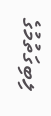ލިބިގަތުމުގެ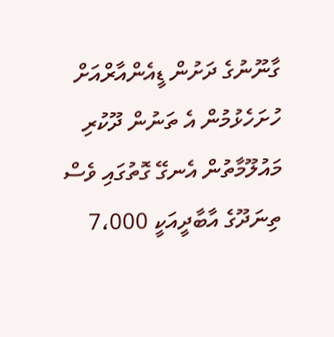ގާނޫނުގެ ދަށުން ޑީއެންއާރްއަށް ހުށަހެޅުމުން އެ ތަނުން ދޫކުރި މައުލޫމާތުން އެނގޭ ގޮތުގައި ވެސް ތިނަދޫގެ އާބާދީއަކީ 7،000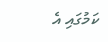ކަމުގައި އެ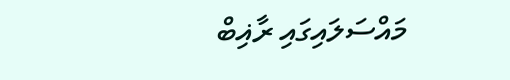މައްސަލައިގައި ރާޣިބް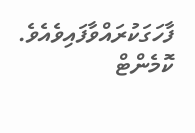ފާހަގަކުރައްވާފައިވެއެވެ.
ކޮމެންޓް